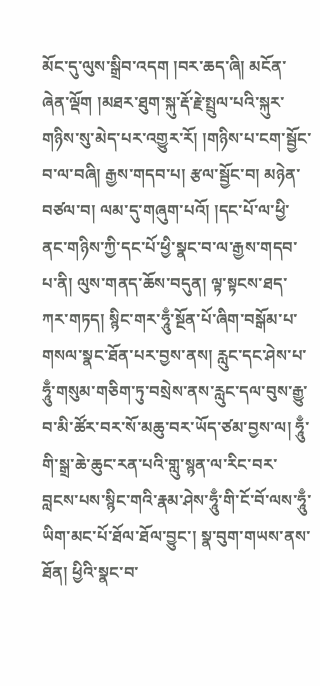མོང་དུ་ལུས་སྒྲིབ་འདག །བར་ཆད་ཞི། མངོན་ཞེན་ལྡོག །མཐར་ཐུག་སྐུ་རྡོ་རྗེ་སྤྲུལ་པའི་སྐུར་གཉིས་སུ་མེད་པར་འགྱུར་རོ། །གཉིས་པ་ངག་སྦྱོང་བ་ལ་བཞི། རྒྱས་གདབ་པ། རྩལ་སྦྱོང་བ། མཉེན་བཙལ་བ། ལམ་དུ་གཞུག་པའོ། །དང་པོ་ལ་ཕྱི་ནང་གཉིས་ཀྱི་དང་པོ་ཕྱི་སྣང་བ་ལ་རྒྱས་གདབ་པ་ནི། ལུས་གནད་ཆོས་བདུན། ལྟ་སྟངས་ཐད་ཀར་གཏད། སྙིང་གར་ཧཱུྃ་སྔོན་པོ་ཞིག་བསྒོམ་པ་གསལ་སྣང་ཐོན་པར་བྱས་ནས། རླུང་དང་ཤེས་པ་ཧཱུྃ་གསུམ་གཅིག་ཏུ་བསྲེས་ནས་རླུང་དལ་བུས་རྒྱུ་བ་མི་ཚོར་བར་སོ་མཆུ་བར་ཡོད་ཙམ་བྱས་ལ། ཧཱུྃ་གི་སྒྲ་ཆེ་ཆུང་རན་པའི་གླུ་སྙན་ལ་རིང་བར་བླངས་པས་སྙིང་གའི་རྣམ་ཤེས་ཧཱུྃ་གི་ངོ་བོ་ལས་ཧཱུྃ་ཡིག་མང་པོ་ཐོལ་ཐོལ་བྱུང་། སྣ་བུག་གཡས་ནས་ཐོན། ཕྱིའི་སྣང་བ་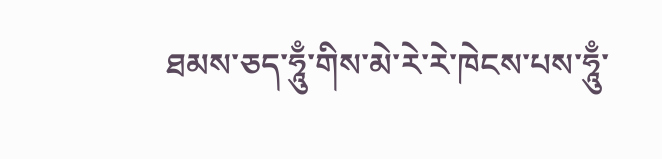ཐམས་ཅད་ཧཱུྃ་གིས་མེ་རེ་རེ་ཁེངས་པས་ཧཱུྃ་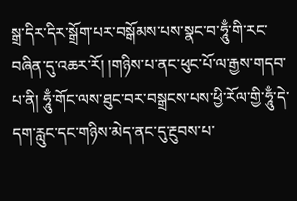སྒྲ་དིར་དིར་སྒྲོག་པར་བསྒོམས་པས་སྣང་བ་ཧཱུྃ་གི་རང་བཞིན་དུ་འཆར་རོ། །གཉིས་པ་ནང་ཕུང་པོ་ལ་རྒྱས་གདབ་པ་ནི། ཧཱུྃ་གོང་ལས་ཐུང་བར་བསྒྲངས་པས་ཕྱི་རོལ་གྱི་ཧཱུྃ་དེ་དག་རླུང་དང་གཉིས་མེད་ནང་དུ་རྔུབས་པ་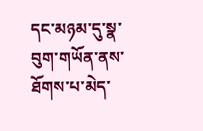དང་མཉམ་དུ་སྣ་བུག་གཡོན་ནས་ཐོགས་པ་མེད་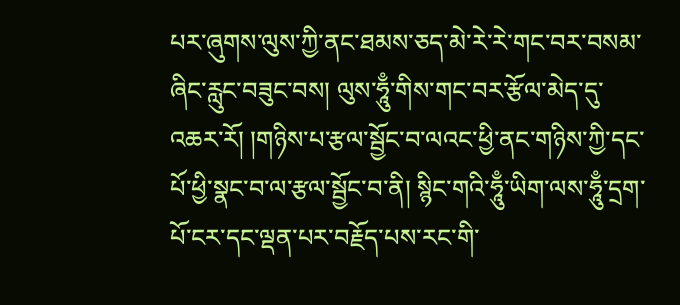པར་ཞུགས་ལུས་ཀྱི་ནང་ཐམས་ཅད་མེ་རེ་རེ་གང་བར་བསམ་ཞིང་རླུང་བཟུང་བས། ལུས་ཧཱུྃ་གིས་གང་བར་རྩོལ་མེད་དུ་འཆར་རོ། །གཉིས་པ་རྩལ་སྦྱོང་བ་ལའང་ཕྱི་ནང་གཉིས་ཀྱི་དང་པོ་ཕྱི་སྣང་བ་ལ་རྩལ་སྦྱོང་བ་ནི། སྙིང་གའི་ཧཱུྃ་ཡིག་ལས་ཧཱུྃ་དྲག་པོ་ངར་དང་ལྡན་པར་བརྗོད་པས་རང་གི་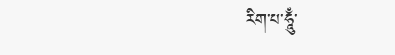རིག་པ་ཧཱུྃ་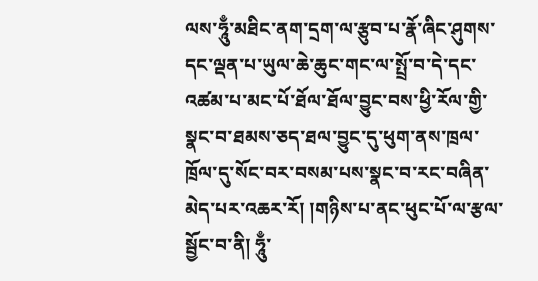ལས་ཧཱུྃ་མཐིང་ནག་དྲག་ལ་རྩུབ་པ་རྣོ་ཞིང་ཤུགས་དང་ལྡན་པ་ཡུལ་ཆེ་ཆུང་གང་ལ་སྤྲོ་བ་དེ་དང་འཚམ་པ་མང་པོ་ཐོལ་ཐོལ་བྱུང་བས་ཕྱི་རོལ་གྱི་སྣང་བ་ཐམས་ཅད་ཐལ་བྱུང་དུ་ཕུག་ནས་ཁྲལ་ཁྲོལ་དུ་སོང་བར་བསམ་པས་སྣང་བ་རང་བཞིན་མེད་པར་འཆར་རོ། །གཉིས་པ་ནང་ཕུང་པོ་ལ་རྩལ་སྦྱོང་བ་ནི། ཧཱུྃ་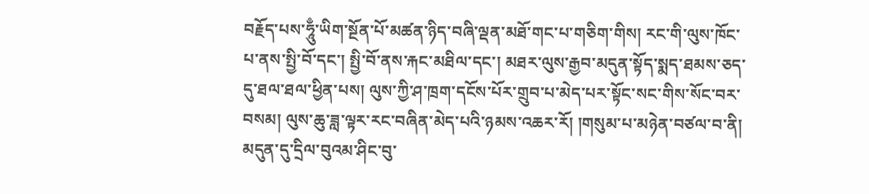བརྗོད་པས་ཧཱུྃ་ཡིག་སྔོན་པོ་མཚན་ཉིད་བཞི་ལྡན་མཐོ་གང་པ་གཅིག་གིས། རང་གི་ལུས་ཁོང་པ་ནས་སྤྱི་བོ་དང་། སྤྱི་བོ་ནས་རྐང་མཐིལ་དང་། མཐར་ལུས་རྒྱབ་མདུན་སྟོད་སྨད་ཐམས་ཅད་དུ་ཐལ་ཐལ་ཕྱིན་པས། ལུས་ཀྱི་ཤ་ཁྲག་དངོས་པོར་གྲུབ་པ་མེད་པར་སྟོང་སང་གིས་སོང་བར་བསམ། ལུས་ཆུ་ཟླ་ལྟར་རང་བཞིན་མེད་པའི་ཉམས་འཆར་རོ། །གསུམ་པ་མཉེན་བཙལ་བ་ནི། མདུན་དུ་དྲིལ་བུའམ་ཤིང་བུ་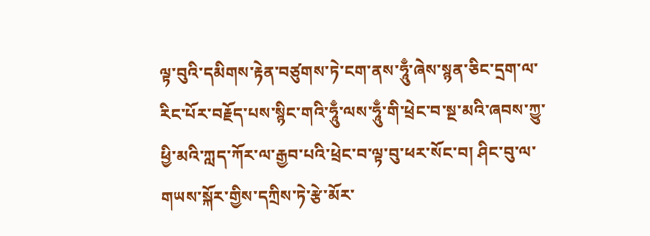ལྟ་བུའི་དམིགས་རྟེན་བཙུགས་ཏེ་ངག་ནས་ཧཱུྃ་ཞེས་སྙན་ཅིང་དྲག་ལ་རིང་པོར་བརྗོད་པས་སྙིང་གའི་ཧཱུྃ་ལས་ཧཱུྃ་གི་ཕྲེང་བ་སྔ་མའི་ཞབས་ཀྱུ་ཕྱི་མའི་ཀླད་ཀོར་ལ་རྒྱབ་པའི་ཕྲེང་བ་ལྟ་བུ་ཕར་སོང་བ། ཤིང་བུ་ལ་གཡས་སྐོར་གྱིས་དཀྲིས་ཏེ་རྩེ་མོར་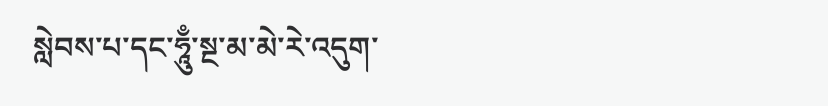སླེབས་པ་དང་ཧཱུྃ་སྔ་མ་མེ་རེ་འདུག་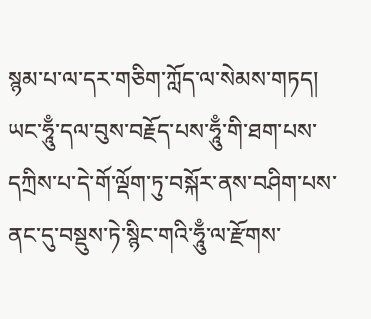སྙམ་པ་ལ་དར་གཅིག་ཀློད་ལ་སེམས་གཏད། ཡང་ཧཱུྃ་དལ་བུས་བརྗོད་པས་ཧཱུྃ་གི་ཐག་པས་དཀྲིས་པ་དེ་གོ་ལྡོག་ཏུ་བསྐོར་ནས་བཤིག་པས་ནང་དུ་བསྡུས་ཏེ་སྙིང་གའི་ཧཱུྃ་ལ་རྫོགས་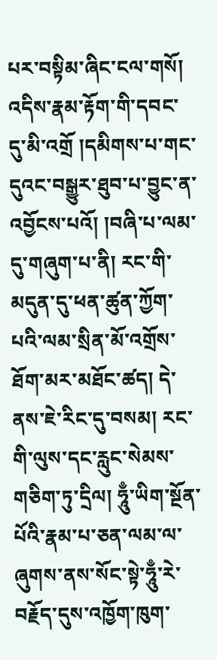པར་བསྟིམ་ཞིང་ངལ་གསོ། འདིས་རྣམ་རྟོག་གི་དབང་དུ་མི་འགྲོ །དམིགས་པ་གང་དུའང་བསྒྱུར་ཐུབ་པ་བྱུང་ན་འབྱོངས་པའོ། །བཞི་པ་ལམ་དུ་གཞུག་པ་ནི། རང་གི་མདུན་དུ་ཕན་ཚུན་ཀྱོག་པའི་ལམ་སྲིན་མོ་འགྲོས་ཐོག་མར་མཐོང་ཚད། དེ་ནས་ཇེ་རིང་དུ་བསམ། རང་གི་ལུས་དང་རླུང་སེམས་གཅིག་ཏུ་དྲིལ། ཧཱུྃ་ཡིག་སྔོན་པོའི་རྣམ་པ་ཅན་ལམ་ལ་ཞུགས་ནས་སོང་སྟེ་ཧཱུྃ་རེ་བརྗོད་དུས་འཁྱོག་ཁུག་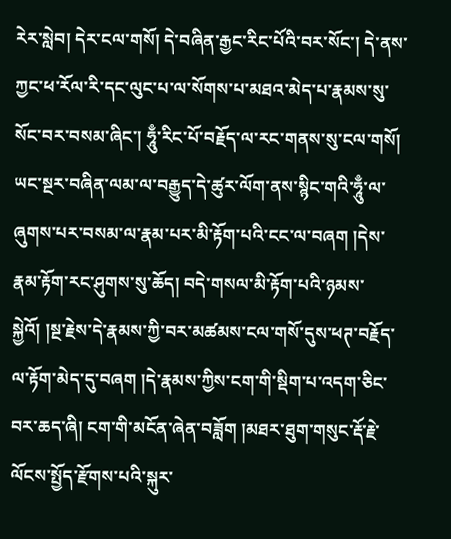རེར་སླེབ། དེར་ངལ་གསོ། དེ་བཞིན་རྒྱང་རིང་པོའི་བར་སོང་། དེ་ནས་ཀྱང་ཕ་རོལ་རི་དང་ལུང་པ་ལ་སོགས་པ་མཐའ་མེད་པ་རྣམས་སུ་སོང་བར་བསམ་ཞིང་། ཧཱུྃ་རིང་པོ་བརྗོད་ལ་རང་གནས་སུ་ངལ་གསོ། ཡང་སྔར་བཞིན་ལམ་ལ་བརྒྱུད་དེ་ཚུར་ལོག་ནས་སྙིང་གའི་ཧཱུྃ་ལ་ཞུགས་པར་བསམ་ལ་རྣམ་པར་མི་རྟོག་པའི་ངང་ལ་བཞག །དེས་རྣམ་རྟོག་རང་ཤུགས་སུ་ཆོད། བདེ་གསལ་མི་རྟོག་པའི་ཉམས་སྐྱེའོ། །སྔ་རྗེས་དེ་རྣམས་ཀྱི་བར་མཚམས་ངལ་གསོ་དུས་ཕཊ་བརྗོད་ལ་རྟོག་མེད་དུ་བཞག །དེ་རྣམས་ཀྱིས་ངག་གི་སྡིག་པ་འདག་ཅིང་བར་ཆད་ཞི། ངག་གི་མངོན་ཞེན་བཟློག །མཐར་ཐུག་གསུང་རྡོ་རྗེ་ལོངས་སྤྱོད་རྫོགས་པའི་སྐུར་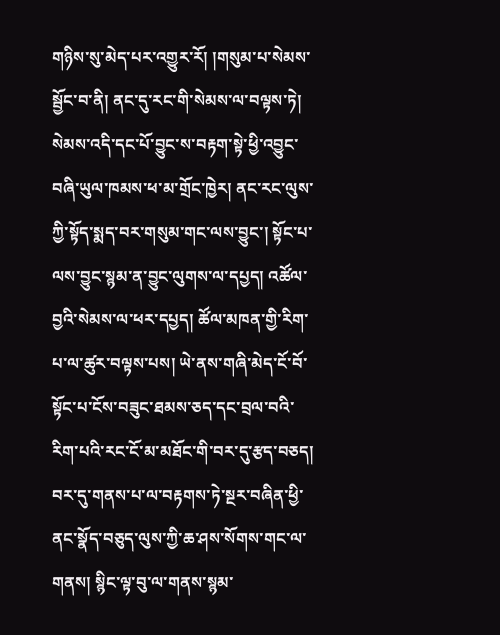གཉིས་སུ་མེད་པར་འགྱུར་རོ། །གསུམ་པ་སེམས་སྦྱོང་བ་ནི། ནང་དུ་རང་གི་སེམས་ལ་བལྟས་ཏེ། སེམས་འདི་དང་པོ་བྱུང་ས་བརྟག་སྟེ་ཕྱི་འབྱུང་བཞི་ཡུལ་ཁམས་ཕ་མ་གྲོང་ཁྱེར། ནང་རང་ལུས་ཀྱི་སྟོད་སྨད་བར་གསུམ་གང་ལས་བྱུང་། སྟོང་པ་ལས་བྱུང་སྙམ་ན་བྱུང་ལུགས་ལ་དཔྱད། འཚོལ་བྱའི་སེམས་ལ་ཕར་དཔྱད། ཚོལ་མཁན་གྱི་རིག་པ་ལ་ཚུར་བལྟས་པས། ཡེ་ནས་གཞི་མེད་ངོ་བོ་སྟོང་པ་ངོས་བཟུང་ཐམས་ཅད་དང་བྲལ་བའི་རིག་པའི་རང་ངོ་མ་མཐོང་གི་བར་དུ་རྩད་བཅད། བར་དུ་གནས་པ་ལ་བརྟགས་ཏེ་སྔར་བཞིན་ཕྱི་ནང་སྣོད་བཅུད་ལུས་ཀྱི་ཆ་ཤས་སོགས་གང་ལ་གནས། སྙིང་ལྟ་བུ་ལ་གནས་སྙམ་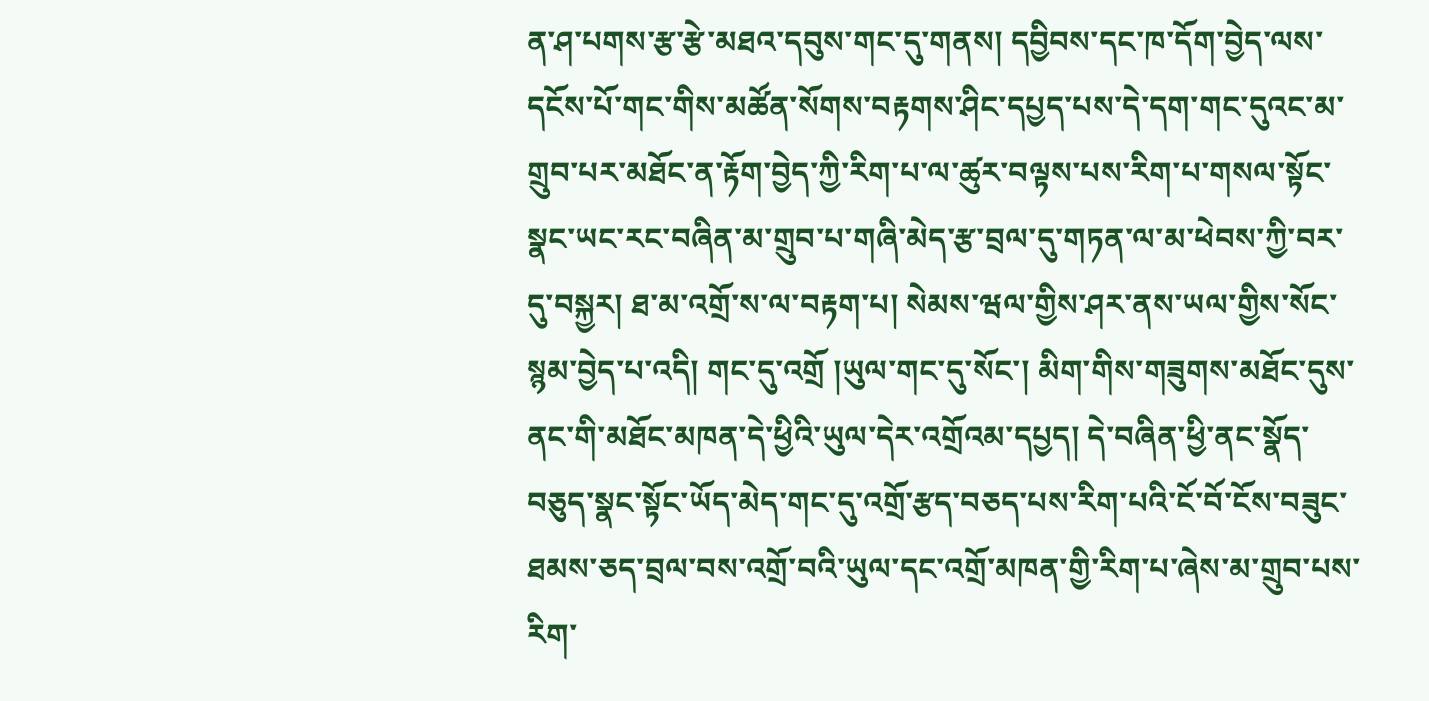ན་ཤ་པགས་རྩ་རྩེ་མཐའ་དབུས་གང་དུ་གནས། དབྱིབས་དང་ཁ་དོག་བྱེད་ལས་དངོས་པོ་གང་གིས་མཚོན་སོགས་བརྟགས་ཤིང་དཔྱད་པས་དེ་དག་གང་དུའང་མ་གྲུབ་པར་མཐོང་ན་རྟོག་བྱེད་ཀྱི་རིག་པ་ལ་ཚུར་བལྟས་པས་རིག་པ་གསལ་སྟོང་སྣང་ཡང་རང་བཞིན་མ་གྲུབ་པ་གཞི་མེད་རྩ་བྲལ་དུ་གཏན་ལ་མ་ཕེབས་ཀྱི་བར་དུ་བསྐྱར། ཐ་མ་འགྲོ་ས་ལ་བརྟག་པ། སེམས་ཝལ་གྱིས་ཤར་ནས་ཡལ་གྱིས་སོང་སྙམ་བྱེད་པ་འདི། གང་དུ་འགྲོ །ཡུལ་གང་དུ་སོང་། མིག་གིས་གཟུགས་མཐོང་དུས་ནང་གི་མཐོང་མཁན་དེ་ཕྱིའི་ཡུལ་དེར་འགྲོའམ་དཔྱད། དེ་བཞིན་ཕྱི་ནང་སྣོད་བཅུད་སྣང་སྟོང་ཡོད་མེད་གང་དུ་འགྲོ་རྩད་བཅད་པས་རིག་པའི་ངོ་བོ་ངོས་བཟུང་ཐམས་ཅད་བྲལ་བས་འགྲོ་བའི་ཡུལ་དང་འགྲོ་མཁན་གྱི་རིག་པ་ཞེས་མ་གྲུབ་པས་རིག་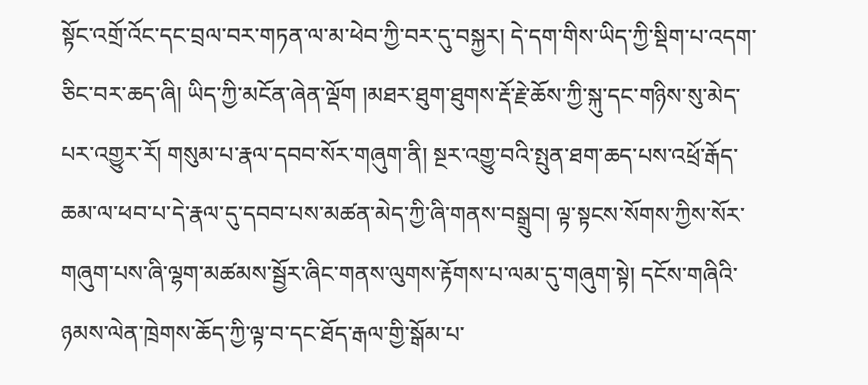སྟོང་འགྲོ་འོང་དང་བྲལ་བར་གཏན་ལ་མ་ཕེབ་ཀྱི་བར་དུ་བསྐྱར། དེ་དག་གིས་ཡིད་ཀྱི་སྡིག་པ་འདག་ཅིང་བར་ཆད་ཞི། ཡིད་ཀྱི་མངོན་ཞེན་ལྡོག །མཐར་ཐུག་ཐུགས་རྡོ་རྗེ་ཆོས་ཀྱི་སྐུ་དང་གཉིས་སུ་མེད་པར་འགྱུར་རོ། གསུམ་པ་རྣལ་དབབ་སོར་གཞུག་ནི། སྔར་འགྱུ་བའི་སྤུན་ཐག་ཆད་པས་འཕྲོ་རྒོད་ཆམ་ལ་ཕབ་པ་དེ་རྣལ་དུ་དབབ་པས་མཚན་མེད་ཀྱི་ཞི་གནས་བསྒྲུབ། ལྟ་སྟངས་སོགས་ཀྱིས་སོར་གཞུག་པས་ཞི་ལྷག་མཚམས་སྦྱོར་ཞིང་གནས་ལུགས་རྟོགས་པ་ལམ་དུ་གཞུག་སྟེ། དངོས་གཞིའི་ཉམས་ལེན་ཁྲེགས་ཆོད་ཀྱི་ལྟ་བ་དང་ཐོད་རྒལ་གྱི་སྒོམ་པ་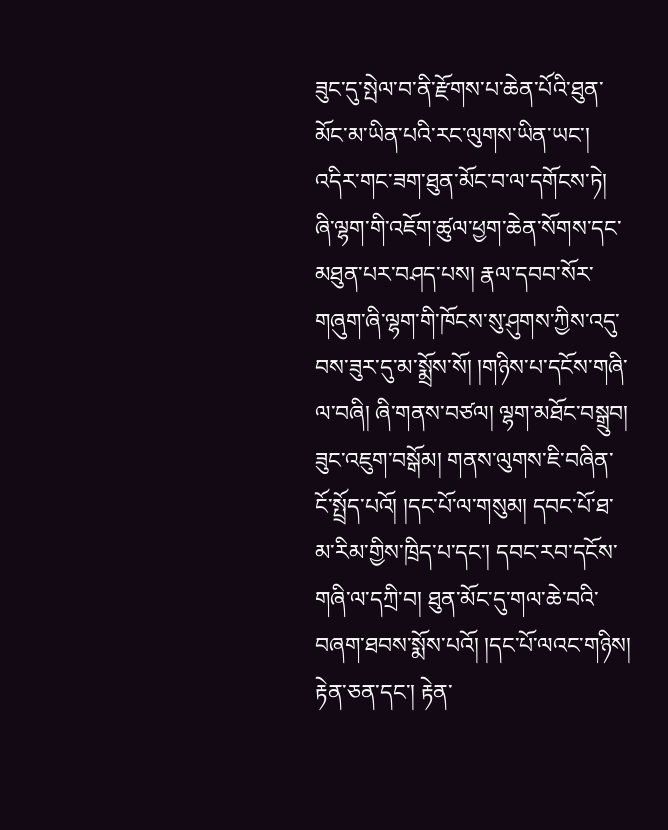ཟུང་དུ་སྤེལ་བ་ནི་རྫོགས་པ་ཆེན་པོའི་ཐུན་མོང་མ་ཡིན་པའི་རང་ལུགས་ཡིན་ཡང་། འདིར་གང་ཟག་ཐུན་མོང་བ་ལ་དགོངས་ཏེ། ཞི་ལྷག་གི་འཇོག་ཚུལ་ཕྱག་ཆེན་སོགས་དང་མཐུན་པར་བཤད་པས། རྣལ་དབབ་སོར་གཞུག་ཞི་ལྷག་གི་ཁོངས་སུ་ཤུགས་ཀྱིས་འདུ་བས་ཟུར་དུ་མ་སྨྲོས་སོ། །གཉིས་པ་དངོས་གཞི་ལ་བཞི། ཞི་གནས་བཙལ། ལྷག་མཐོང་བསྒྲུབ། ཟུང་འཇུག་བསྒོམ། གནས་ལུགས་ཇི་བཞིན་ངོ་སྤྲོད་པའོ། །དང་པོ་ལ་གསུམ། དབང་པོ་ཐ་མ་རིམ་གྱིས་ཁྲིད་པ་དང་། དབང་རབ་དངོས་གཞི་ལ་དཀྲི་བ། ཐུན་མོང་དུ་གལ་ཆེ་བའི་བཞག་ཐབས་སྨོས་པའོ། །དང་པོ་ལའང་གཉིས། རྟེན་ཅན་དང་། རྟེན་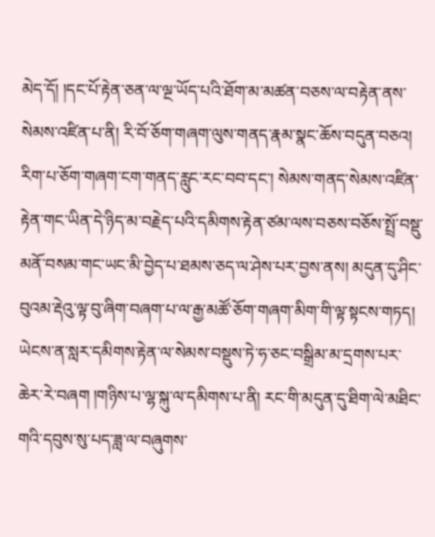མེད་དོ། །དང་པོ་རྟེན་ཅན་ལ་ལྔ་ཡོད་པའི་ཐོག་མ་མཚན་བཅས་ལ་བརྟེན་ནས་སེམས་འཛིན་པ་ནི། རི་བོ་ཅོག་གཞག་ལུས་གནད་རྣམ་སྣང་ཆོས་བདུན་བཅའ། རིག་པ་ཅོག་གཞག་ངག་གནད་རླུང་རང་བབ་དང་། སེམས་གནད་སེམས་འཛིན་རྟེན་གང་ཡིན་དེ་ཉིད་མ་བརྗེད་པའི་དམིགས་རྟེན་ཙམ་ལས་བཅས་བཅོས་སྤྲོ་བསྡུ་མནོ་བསམ་གང་ཡང་མི་བྱེད་པ་ཐམས་ཅད་ལ་ཤེས་པར་བྱས་ནས། མདུན་དུ་ཤིང་བུའམ་རྡེའུ་ལྟ་བུ་ཞིག་བཞག་པ་ལ་རྒྱ་མཚོ་ཅོག་གཞག་མིག་གི་ལྟ་སྟངས་གཏད། ཡེངས་ན་སླར་དམིགས་རྟེན་ལ་སེམས་བསྡུས་ཏེ་ཧ་ཅང་བསྒྲིམ་མ་དྲགས་པར་ཆེར་རེ་བཞག །གཉིས་པ་ལྷ་སྐུ་ལ་དམིགས་པ་ནི། རང་གི་མདུན་དུ་ཐིག་ལེ་མཐིང་གའི་དབུས་སུ་པད་ཟླ་ལ་བཞུགས་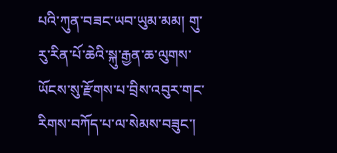པའི་ཀུན་བཟང་ཡབ་ཡུམ་མམ། གུ་རུ་རིན་པོ་ཆེའི་སྐུ་རྒྱན་ཆ་ལུགས་ཡོངས་སུ་རྫོགས་པ་བྲིས་འབུར་གང་རིགས་བཀོད་པ་ལ་སེམས་བཟུང་།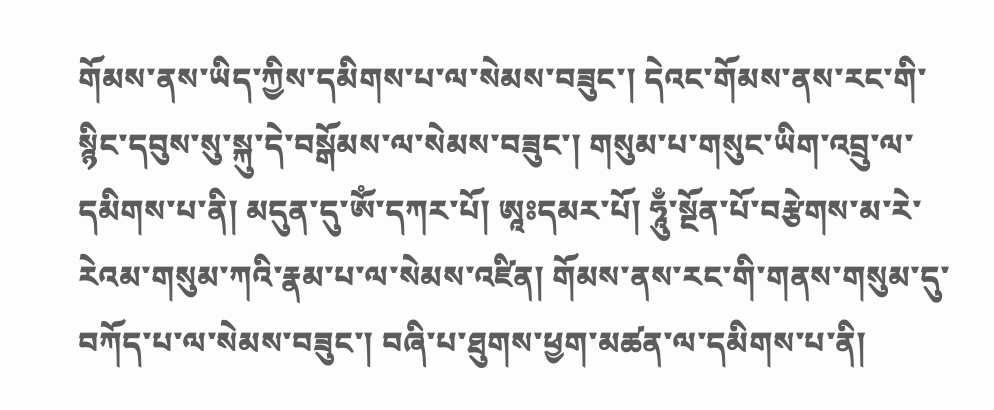གོམས་ནས་ཡིད་ཀྱིས་དམིགས་པ་ལ་སེམས་བཟུང་། དེའང་གོམས་ནས་རང་གི་སྙིང་དབུས་སུ་སྐུ་དེ་བསྒོམས་ལ་སེམས་བཟུང་། གསུམ་པ་གསུང་ཡིག་འབྲུ་ལ་དམིགས་པ་ནི། མདུན་དུ་ཨོཾ་དཀར་པོ། ཨཱཿདམར་པོ། ཧཱུྃ་སྔོན་པོ་བརྩེགས་མ་རེ་རེའམ་གསུམ་ཀའི་རྣམ་པ་ལ་སེམས་འཛིན། གོམས་ནས་རང་གི་གནས་གསུམ་དུ་བཀོད་པ་ལ་སེམས་བཟུང་། བཞི་པ་ཐུགས་ཕྱག་མཚན་ལ་དམིགས་པ་ནི།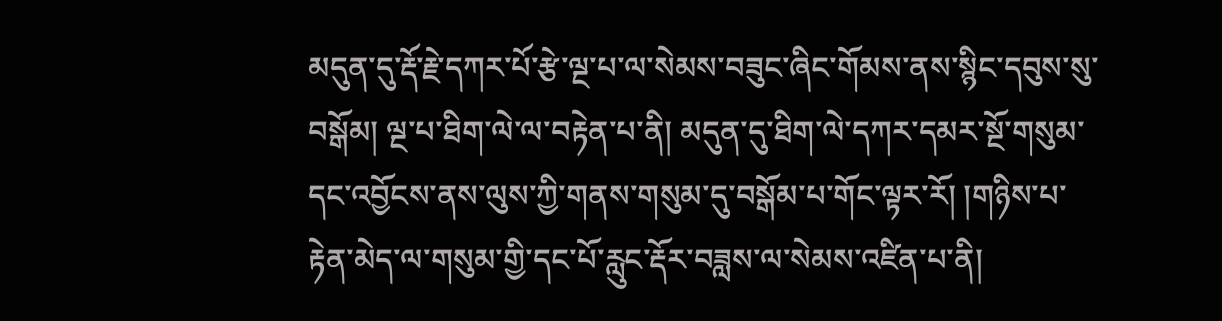མདུན་དུ་རྡོ་རྗེ་དཀར་པོ་རྩེ་ལྔ་པ་ལ་སེམས་བཟུང་ཞིང་གོམས་ནས་སྙིང་དབུས་སུ་བསྒོམ། ལྔ་པ་ཐིག་ལེ་ལ་བརྟེན་པ་ནི། མདུན་དུ་ཐིག་ལེ་དཀར་དམར་སྔོ་གསུམ་དང་འབྱོངས་ནས་ལུས་ཀྱི་གནས་གསུམ་དུ་བསྒོམ་པ་གོང་ལྟར་རོ། །གཉིས་པ་རྟེན་མེད་ལ་གསུམ་གྱི་དང་པོ་རླུང་རྡོར་བཟླས་ལ་སེམས་འཛིན་པ་ནི།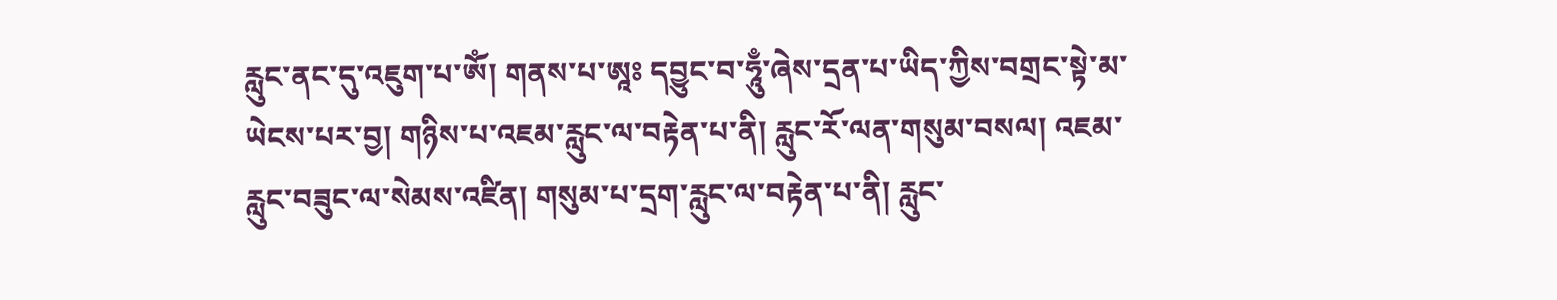རླུང་ནང་དུ་འཇུག་པ་ཨོཾ། གནས་པ་ཨཱཿ དབྱུང་བ་ཧཱུྃ་ཞེས་དྲན་པ་ཡིད་ཀྱིས་བགྲང་སྟེ་མ་ཡེངས་པར་བྱ། གཉིས་པ་འཇམ་རླུང་ལ་བརྟེན་པ་ནི། རླུང་རོ་ལན་གསུམ་བསལ། འཇམ་རླུང་བཟུང་ལ་སེམས་འཛིན། གསུམ་པ་དྲག་རླུང་ལ་བརྟེན་པ་ནི། རླུང་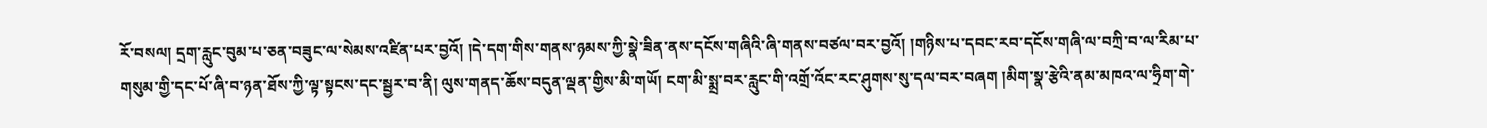རོ་བསལ། དྲག་རླུང་བུམ་པ་ཅན་བཟུང་ལ་སེམས་འཛིན་པར་བྱའོ། །དེ་དག་གིས་གནས་ཉམས་ཀྱི་སྣེ་ཟིན་ནས་དངོས་གཞིའི་ཞི་གནས་བཙལ་བར་བྱའོ། །གཉིས་པ་དབང་རབ་དངོས་གཞི་ལ་བཀྲི་བ་ལ་རིམ་པ་གསུམ་གྱི་དང་པོ་ཞི་བ་ཉན་ཐོས་ཀྱི་ལྟ་སྟངས་དང་སྦྱར་བ་ནི། ལུས་གནད་ཆོས་བདུན་ལྡན་གྱིས་མི་གཡོ། ངག་མི་སྨྲ་བར་རླུང་གི་འགྲོ་འོང་རང་ཤུགས་སུ་དལ་བར་བཞག །མིག་སྣ་རྩེའི་ནམ་མཁའ་ལ་ཧྲིག་གེ་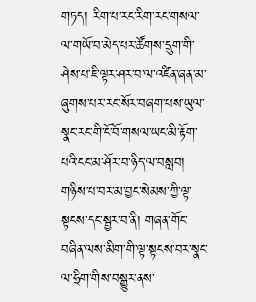གཏད། རིག་པ་རང་རིག་རང་གསལ་ལ་གཡོ་བ་མེད་པར་ཚོགས་དྲུག་གི་ཤེས་པ་ཇི་ལྟར་ཤར་བ་ལ་འཛིན་ཞན་མ་ཞུགས་པར་རང་སོར་བཞག་པས་ཡུལ་སྣང་རང་གི་ངོ་བོ་གསལ་ཡང་མི་རྟོག་པའི་ངང་མ་ཤོར་བ་ཉིད་ལ་བསླབ། གཉིས་པ་བར་མ་བྱང་སེམས་ཀྱི་ལྟ་སྟངས་དང་སྦྱར་བ་ནི། གཞན་གོང་བཞིན་ལས་མིག་གི་ལྟ་སྟངས་བར་སྣང་ལ་ཧྲིག་གིས་བསྒྱུར་ནས་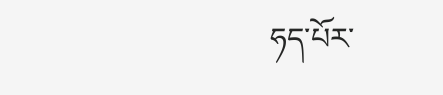ཧད་པོར་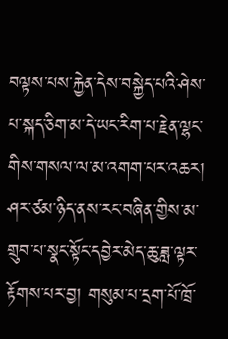བལྟས་པས་རྐྱེན་དེས་བསྐྱེད་པའི་ཤེས་པ་སྐད་ཅིག་མ་དེ་ཡང་རིག་པ་རྗེན་ལྷང་གིས་གསལ་ལ་མ་འགག་པར་འཆར། ཤར་ཙམ་ཉིད་ནས་རང་བཞིན་གྱིས་མ་གྲུབ་པ་སྣང་སྟོང་དབྱེར་མེད་ཆུ་ཟླ་ལྟར་རྟོགས་པར་བྱ། གསུམ་པ་དྲག་པོ་ཁྲོ་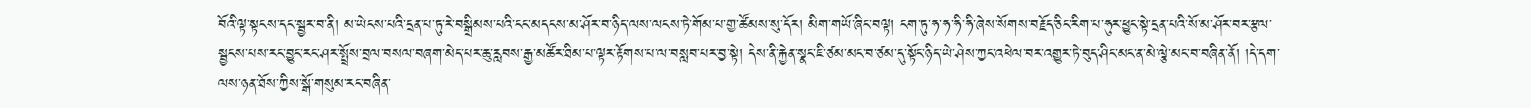བོའི་ལྟ་སྟངས་དང་སྦྱར་བ་ནི། མ་ཡེངས་པའི་དྲན་པ་ཏུ་རེ་བསྒྲིམས་པའི་ངང་མདངས་མ་ཤོར་བ་ཉིད་ལས་ལངས་ཏེ་གོམ་པ་གྱ་ཚོམས་སུ་དོར། མིག་གཡོ་ཞིང་བལྟ། ངག་ཏུ་ཧ་ཧ་ཧི་ཧི་ཞེས་སོགས་བརྗོད་ཅིང་རིག་པ་ཧུར་ཕྱུང་སྟེ་དྲན་པའི་སོ་མ་ཤོར་བར་རྩལ་སྦྱངས་པས་རང་བྱུང་རང་ཤར་སྤྲོས་བྲལ་བསལ་བཞག་མེད་པར་ཆུ་རླབས་རྒྱ་མཚོར་ཐིམ་པ་ལྟར་རྟོགས་པ་ལ་བསླབ་པར་བྱ་སྟེ། དེས་ནི་རྐྱེན་སྣང་ཇི་ཙམ་མང་བ་ཙམ་དུ་སྟོང་ཉིད་ཡེ་ཤེས་ཀྱང་འཕེལ་བར་འགྱུར་ཏེ་བུད་ཤིང་མང་ན་མེ་ལྕེ་མང་བ་བཞིན་ནོ། །དེ་དག་ལས་ཉན་ཐོས་ཀྱིས་སྒོ་གསུམ་རང་བཞིན་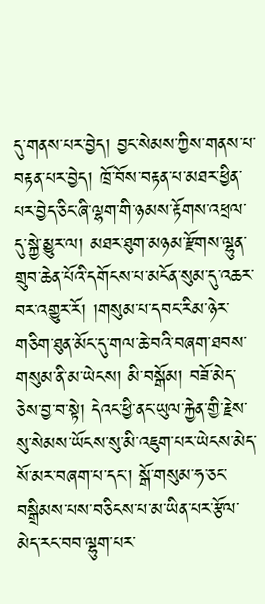དུ་གནས་པར་བྱེད། བྱང་སེམས་ཀྱིས་གནས་པ་བརྟན་པར་བྱེད། ཁྲོ་བོས་བརྟན་པ་མཐར་ཕྱིན་པར་བྱེད་ཅིང་ཞི་ལྷག་གི་ཉམས་རྟོགས་འཕྲལ་དུ་སྐྱེ་མྱུར་ལ། མཐར་ཐུག་མཉམ་རྫོགས་ལྷུན་གྲུབ་ཆེན་པོའི་དགོངས་པ་མངོན་སུམ་དུ་འཆར་བར་འགྱུར་རོ། །གསུམ་པ་དབང་རིམ་ཉེར་གཅིག་ཐུན་མོང་དུ་གལ་ཆེ་བའི་བཞག་ཐབས་གསུམ་ནི་མ་ཡེངས། མི་བསྒོམ། བཟོ་མེད་ཅེས་བྱ་བ་སྟེ། དེའང་ཕྱི་ནང་ཡུལ་རྐྱེན་གྱི་རྗེས་སུ་སེམས་ཡོངས་སུ་མི་འཇུག་པར་ཡེངས་མེད་སོ་མར་བཞག་པ་དང་། སྒོ་གསུམ་ཧ་ཅང་བསྒྲིམས་པས་བཅིངས་པ་མ་ཡིན་པར་རྩོལ་མེད་རང་བབ་ལྷུག་པར་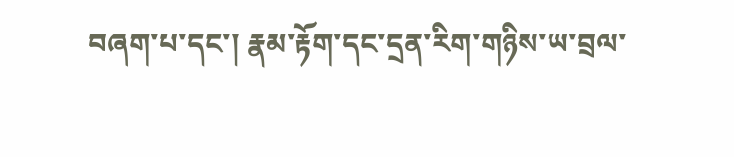བཞག་པ་དང་། རྣམ་རྟོག་དང་དྲན་རིག་གཉིས་ཡ་བྲལ་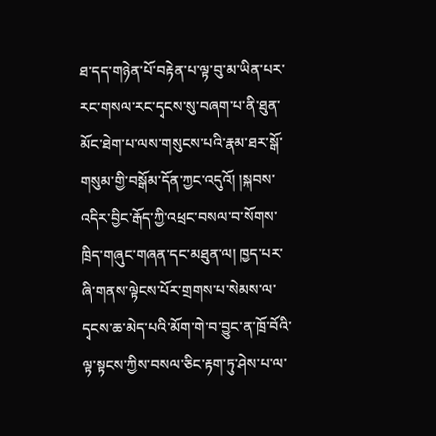ཐ་དད་གཉེན་པོ་བརྟེན་པ་ལྟ་བུ་མ་ཡིན་པར་རང་གསལ་རང་དྭངས་སུ་བཞག་པ་ནི་ཐུན་མོང་ཐེག་པ་ལས་གསུངས་པའི་རྣམ་ཐར་སྒོ་གསུམ་གྱི་བསྒོམ་དོན་ཀྱང་འདུའོ། །སྐབས་འདིར་བྱིང་རྒོད་ཀྱི་འཕྲང་བསལ་བ་སོགས་ཁྲིད་གཞུང་གཞན་དང་མཐུན་ལ། ཁྱད་པར་ཞི་གནས་ལྟེངས་པོར་གྲགས་པ་སེམས་ལ་དྭངས་ཆ་མེད་པའི་མོག་གེ་བ་བྱུང་ན་ཁྲོ་བོའི་ལྟ་སྟངས་ཀྱིས་བསལ་ཅིང་རྟག་ཏུ་ཤེས་པ་ལ་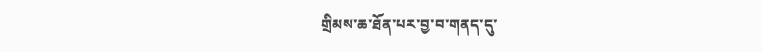གྲིམས་ཆ་ཐོན་པར་བྱ་བ་གནད་དུ་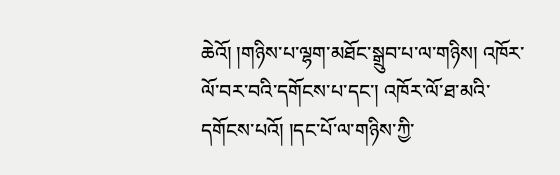ཆེའོ། །གཉིས་པ་ལྷག་མཐོང་སྒྲུབ་པ་ལ་གཉིས། འཁོར་ལོ་བར་བའི་དགོངས་པ་དང་། འཁོར་ལོ་ཐ་མའི་དགོངས་པའོ། །དང་པོ་ལ་གཉིས་ཀྱི་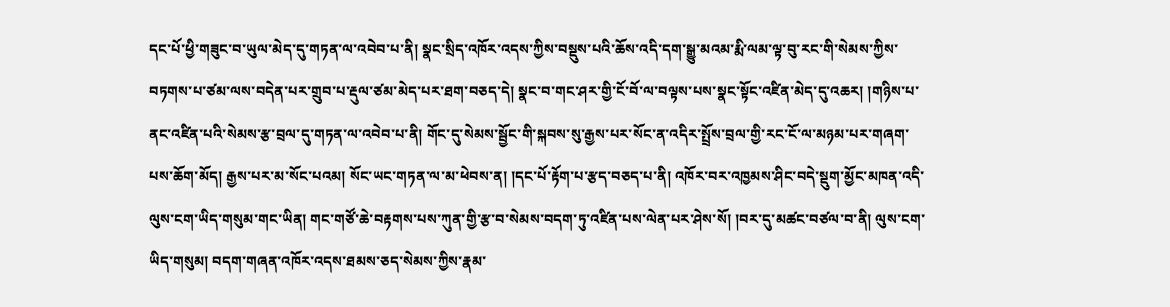དང་པོ་ཕྱི་གཟུང་བ་ཡུལ་མེད་དུ་གཏན་ལ་འབེབ་པ་ནི། སྣང་སྲིད་འཁོར་འདས་ཀྱིས་བསྡུས་པའི་ཆོས་འདི་དག་སྒྱུ་མའམ་རྨི་ལམ་ལྟ་བུ་རང་གི་སེམས་ཀྱིས་བཏགས་པ་ཙམ་ལས་བདེན་པར་གྲུབ་པ་རྡུལ་ཙམ་མེད་པར་ཐག་བཅད་དེ། སྣང་བ་གང་ཤར་གྱི་ངོ་བོ་ལ་བལྟས་པས་སྣང་སྟོང་འཛིན་མེད་དུ་འཆར། །གཉིས་པ་ནང་འཛིན་པའི་སེམས་རྩ་བྲལ་དུ་གཏན་ལ་འབེབ་པ་ནི། གོང་དུ་སེམས་སྦྱོང་གི་སྐབས་སུ་རྒྱས་པར་སོང་ན་འདིར་སྤྲོས་བྲལ་གྱི་རང་ངོ་ལ་མཉམ་པར་གཞག་པས་ཆོག་མོད། རྒྱས་པར་མ་སོང་པའམ། སོང་ཡང་གཏན་ལ་མ་ཕེབས་ན། །དང་པོ་རྟོག་པ་རྩད་བཅད་པ་ནི། འཁོར་བར་འཁྱམས་ཤིང་བདེ་སྡུག་མྱོང་མཁན་འདི་ལུས་ངག་ཡིད་གསུམ་གང་ཡིན། གང་གཙོ་ཆེ་བརྟགས་པས་ཀུན་གྱི་རྩ་བ་སེམས་བདག་ཏུ་འཛིན་པས་ལེན་པར་ཤེས་སོ། །བར་དུ་མཚང་བཙལ་བ་ནི། ལུས་ངག་ཡིད་གསུམ། བདག་གཞན་འཁོར་འདས་ཐམས་ཅད་སེམས་ཀྱིས་རྣམ་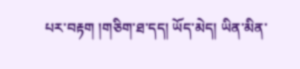པར་བརྟག །གཅིག་ཐ་དད། ཡོད་མེད། ཡིན་མིན་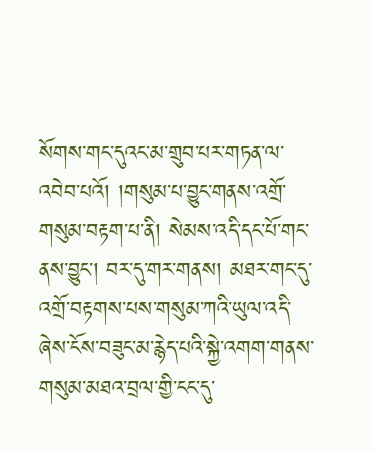སོགས་གང་དུའང་མ་གྲུབ་པར་གཏན་ལ་འབེབ་པའོ། །གསུམ་པ་བྱུང་གནས་འགྲོ་གསུམ་བརྟག་པ་ནི། སེམས་འདི་དང་པོ་གང་ནས་བྱུང་། བར་དུ་གར་གནས། མཐར་གང་དུ་འགྲོ་བརྟགས་པས་གསུམ་ཀའི་ཡུལ་འདི་ཞེས་ངོས་བཟུང་མ་རྙེད་པའི་སྐྱེ་འགག་གནས་གསུམ་མཐའ་བྲལ་གྱི་ངང་དུ་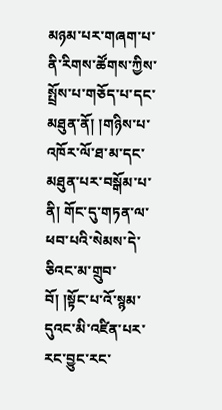མཉམ་པར་གཞག་པ་ནི་རིགས་ཚོགས་ཀྱིས་སྤྲོས་པ་གཅོད་པ་དང་མཐུན་ནོ། །གཉིས་པ་འཁོར་ལོ་ཐ་མ་དང་མཐུན་པར་བསྒོམ་པ་ནི། གོང་དུ་གཏན་ལ་ཕབ་པའི་སེམས་དེ་ཅིའང་མ་གྲུབ་བོ། །སྟོང་པ་འོ་སྙམ་དུའང་མི་འཛིན་པར་རང་བྱུང་རང་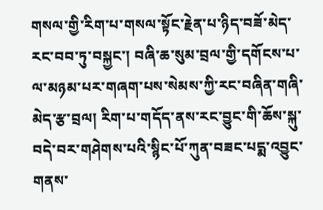གསལ་གྱི་རིག་པ་གསལ་སྟོང་རྗེན་པ་ཉིད་བཟོ་མེད་རང་བབ་ཏུ་བསྐྱང་། བཞི་ཆ་སུམ་བྲལ་གྱི་དགོངས་པ་ལ་མཉམ་པར་གཞག་པས་སེམས་ཀྱི་རང་བཞིན་གཞི་མེད་རྩ་བྲལ། རིག་པ་གདོད་ནས་རང་བྱུང་གི་ཆོས་སྐུ་བདེ་བར་གཤེགས་པའི་སྙིང་པོ་ཀུན་བཟང་པདྨ་འབྱུང་གནས་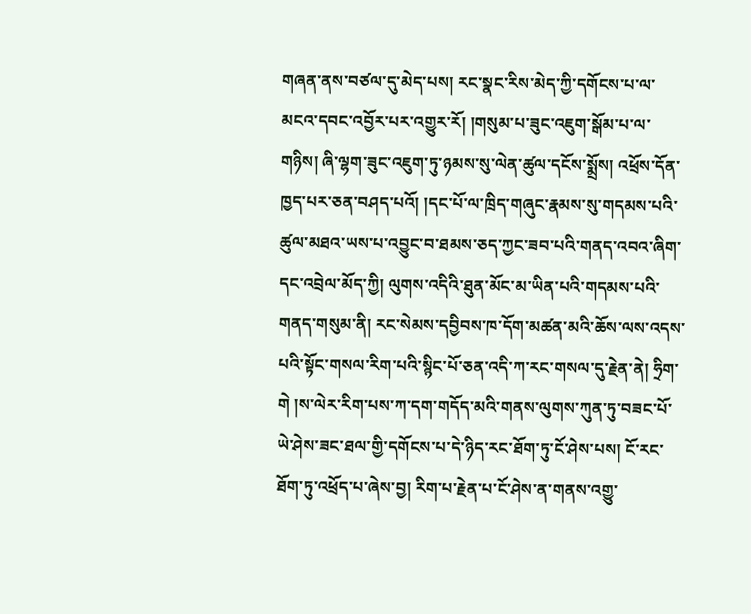གཞན་ནས་བཙལ་དུ་མེད་པས། རང་སྣང་རིས་མེད་ཀྱི་དགོངས་པ་ལ་མངའ་དབང་འབྱོར་པར་འགྱུར་རོ། །གསུམ་པ་ཟུང་འཇུག་སྒོམ་པ་ལ་གཉིས། ཞི་ལྷག་ཟུང་འཇུག་ཏུ་ཉམས་སུ་ལེན་ཚུལ་དངོས་སྨྲོས། འཕྲོས་དོན་ཁྱད་པར་ཅན་བཤད་པའོ། །དང་པོ་ལ་ཁྲིད་གཞུང་རྣམས་སུ་གདམས་པའི་ཚུལ་མཐའ་ཡས་པ་འབྱུང་བ་ཐམས་ཅད་ཀྱང་ཟབ་པའི་གནད་འབའ་ཞིག་དང་འབྲེལ་མོད་ཀྱི། ལུགས་འདིའི་ཐུན་མོང་མ་ཡིན་པའི་གདམས་པའི་གནད་གསུམ་ནི། རང་སེམས་དབྱིབས་ཁ་དོག་མཚན་མའི་ཆོས་ལས་འདས་པའི་སྟོང་གསལ་རིག་པའི་སྙིང་པོ་ཅན་འདི་ཀ་རང་གསལ་དུ་རྗེན་ནེ། ཧྲིག་གེ །ས་ལེར་རིག་པས་ཀ་དག་གདོད་མའི་གནས་ལུགས་ཀུན་ཏུ་བཟང་པོ་ཡེ་ཤེས་ཟང་ཐལ་གྱི་དགོངས་པ་དེ་ཉིད་རང་ཐོག་ཏུ་ངོ་ཤེས་པས། ངོ་རང་ཐོག་ཏུ་འཕྲོད་པ་ཞེས་བྱ། རིག་པ་རྗེན་པ་ངོ་ཤེས་ན་གནས་འགྱུ་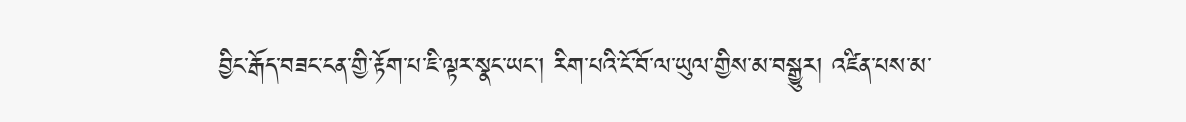བྱིང་རྒོད་བཟང་ངན་གྱི་རྟོག་པ་ཇི་ལྟར་སྣང་ཡང་། རིག་པའི་ངོ་བོ་ལ་ཡུལ་གྱིས་མ་བསྒྱུར། འཛིན་པས་མ་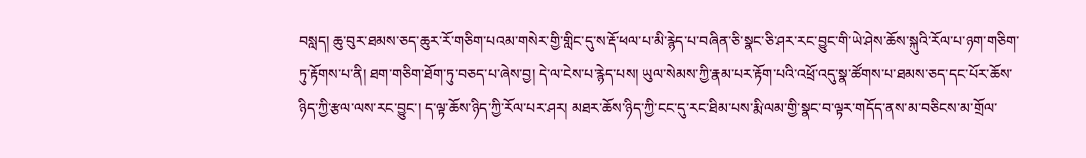བསླད། ཆུ་བུར་ཐམས་ཅད་ཆུར་རོ་གཅིག་པའམ་གསེར་གྱི་གླིང་དུ་ས་རྡོ་ཕལ་པ་མི་རྙེད་པ་བཞིན་ཅི་སྣང་ཅི་ཤར་རང་བྱུང་གི་ཡེ་ཤེས་ཆོས་སྐུའི་རོལ་པ་ཉག་གཅིག་ཏུ་རྟོགས་པ་ནི། ཐག་གཅིག་ཐོག་ཏུ་བཅད་པ་ཞེས་བྱ། དེ་ལ་ངེས་པ་རྙེད་པས། ཡུལ་སེམས་ཀྱི་རྣམ་པར་རྟོག་པའི་འཕྲོ་འདུ་སྣ་ཚོགས་པ་ཐམས་ཅད་དང་པོར་ཆོས་ཉིད་ཀྱི་རྩལ་ལས་རང་བྱུང་། ད་ལྟ་ཆོས་ཉིད་ཀྱི་རོལ་པར་ཤར། མཐར་ཆོས་ཉིད་ཀྱི་ངང་དུ་རང་ཐིམ་པས་རྨི་ལམ་གྱི་སྣང་བ་ལྟར་གདོད་ནས་མ་བཅིངས་མ་གྲོལ་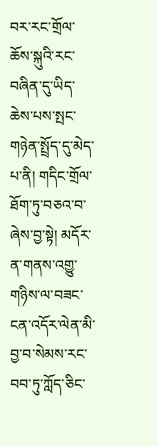བར་རང་གྲོལ་ཆོས་སྐུའི་རང་བཞིན་དུ་ཡིད་ཆེས་པས་སྤང་གཉེན་སྤྲོད་དུ་མེད་པ་ནི། གདིང་གྲོལ་ཐོག་ཏུ་བཅའ་བ་ཞེས་བྱ་སྟེ། མདོར་ན་གནས་འགྱུ་གཉིས་ལ་བཟང་ངན་འདོར་ལེན་མི་བྱ་བ་སེམས་རང་བབ་ཏུ་ཀློད་ཅིང་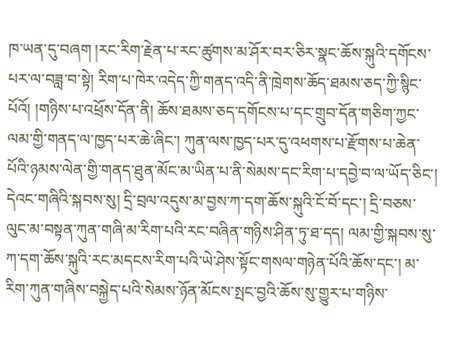ཁ་ཡན་དུ་བཞག །རང་རིག་རྗེན་པ་རང་ཚུགས་མ་ཤོར་བར་ཅིར་སྣང་ཆོས་སྐུའི་དགོངས་པར་ལ་བཟླ་བ་སྟེ། རིག་པ་ཁེར་འདེད་ཀྱི་གནད་འདི་ནི་ཁྲེགས་ཆོད་ཐམས་ཅད་ཀྱི་སྙིང་པོའོ། །གཉིས་པ་འཕྲོས་དོན་ནི། ཆོས་ཐམས་ཅད་དགོངས་པ་དང་གྲུབ་དོན་གཅིག་ཀྱང་ལམ་གྱི་གནད་ལ་ཁྱད་པར་ཆེ་ཞིང་། ཀུན་ལས་ཁྱད་པར་དུ་འཕགས་པ་རྫོགས་པ་ཆེན་པོའི་ཉམས་ལེན་གྱི་གནད་ཐུན་མོང་མ་ཡིན་པ་ནི་སེམས་དང་རིག་པ་དབྱེ་བ་ལ་ཡོད་ཅིང་། དེའང་གཞིའི་སྐབས་སུ། དྲི་བྲལ་འདུས་མ་བྱས་ཀ་དག་ཆོས་སྐུའི་ངོ་བོ་དང་། དྲི་བཅས་ལུང་མ་བསྟན་ཀུན་གཞི་མ་རིག་པའི་རང་བཞིན་གཉིས་ཤིན་ཏུ་ཐ་དད། ལམ་གྱི་སྐབས་སུ་ཀ་དག་ཆོས་སྐུའི་རང་མདངས་རིག་པའི་ཡེ་ཤེས་སྟོང་གསལ་གཉེན་པོའི་ཆོས་དང་། མ་རིག་ཀུན་གཞིས་བསྐྱེད་པའི་སེམས་ཉོན་མོངས་སྤང་བྱའི་ཆོས་སུ་གྱུར་པ་གཉིས་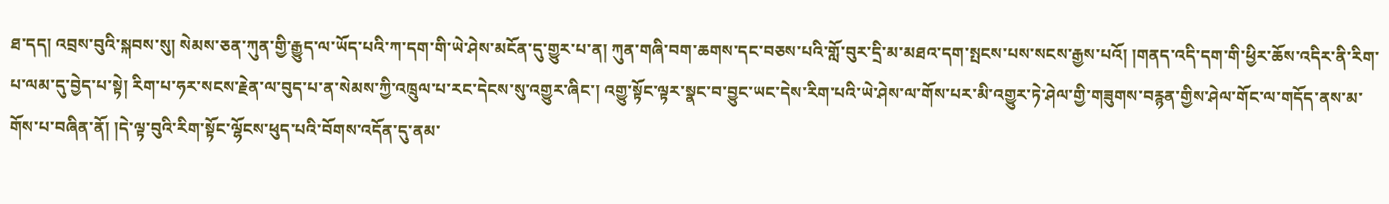ཐ་དད། འབྲས་བུའི་སྐབས་སུ། སེམས་ཅན་ཀུན་གྱི་རྒྱུད་ལ་ཡོད་པའི་ཀ་དག་གི་ཡེ་ཤེས་མངོན་དུ་གྱུར་པ་ན། ཀུན་གཞི་བག་ཆགས་དང་བཅས་པའི་གློ་བུར་དྲི་མ་མཐའ་དག་སྤངས་པས་སངས་རྒྱས་པའོ། །གནད་འདི་དག་གི་ཕྱིར་ཆོས་འདིར་ནི་རིག་པ་ལམ་དུ་བྱེད་པ་སྟེ། རིག་པ་ཧར་སངས་རྗེན་ལ་བུད་པ་ན་སེམས་ཀྱི་འཁྲུལ་པ་རང་དེངས་སུ་འགྱུར་ཞིང་། འགྱུ་སྟོང་ལྟར་སྣང་བ་བྱུང་ཡང་དེས་རིག་པའི་ཡེ་ཤེས་ལ་གོས་པར་མི་འགྱུར་ཏེ་ཤེལ་གྱི་གཟུགས་བརྙན་གྱིས་ཤེལ་གོང་ལ་གདོད་ནས་མ་གོས་པ་བཞིན་ནོ། །དེ་ལྟ་བུའི་རིག་སྟོང་ལྷོངས་ཕུད་པའི་བོགས་འདོན་དུ་ནམ་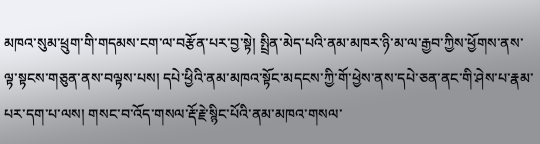མཁའ་སུམ་ཕྲུག་གི་གདམས་ངག་ལ་བརྩོན་པར་བྱ་སྟེ། སྤྲིན་མེད་པའི་ནམ་མཁར་ཉི་མ་ལ་རྒྱབ་ཀྱིས་ཕྱོགས་ནས་ལྟ་སྟངས་གཅུན་ནས་བལྟས་པས། དཔེ་ཕྱིའི་ནམ་མཁའ་སྟོང་མདངས་ཀྱི་གོ་ཕྱེས་ནས་དཔེ་ཅན་ནང་གི་ཤེས་པ་རྣམ་པར་དག་པ་ལས། གསང་བ་འོད་གསལ་རྡོ་རྗེ་སྙིང་པོའི་ནམ་མཁའ་གསལ་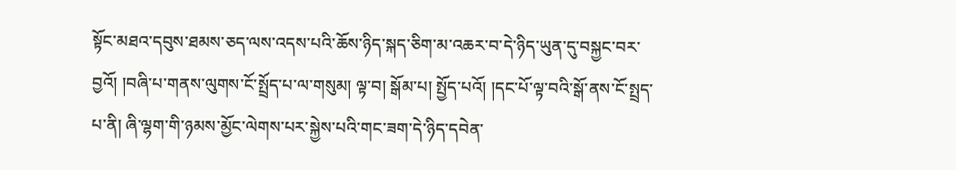སྟོང་མཐའ་དབུས་ཐམས་ཅད་ལས་འདས་པའི་ཆོས་ཉིད་སྐད་ཅིག་མ་འཆར་བ་དེ་ཉིད་ཡུན་དུ་བསྐྱང་བར་བྱའོ། །བཞི་པ་གནས་ལུགས་ངོ་སྤྲོད་པ་ལ་གསུམ། ལྟ་བ། སྒོམ་པ། སྤྱོད་པའོ། །དང་པོ་ལྟ་བའི་སྒོ་ནས་ངོ་སྤྲད་པ་ནི། ཞི་ལྷག་གི་ཉམས་མྱོང་ལེགས་པར་སྐྱེས་པའི་གང་ཟག་དེ་ཉིད་དབེན་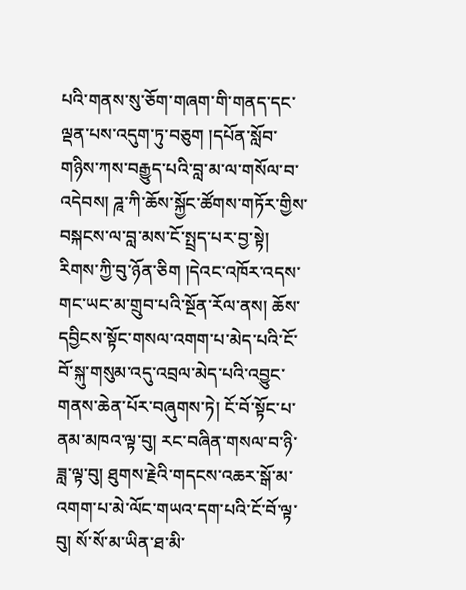པའི་གནས་སུ་ཅོག་གཞག་གི་གནད་དང་ལྡན་པས་འདུག་ཏུ་བཅུག །དཔོན་སློབ་གཉིས་ཀས་བརྒྱུད་པའི་བླ་མ་ལ་གསོལ་བ་འདེབས། ཌཱ་ཀི་ཆོས་སྐྱོང་ཚོགས་གཏོར་གྱིས་བསྐངས་ལ་བླ་མས་ངོ་སྤྲད་པར་བྱ་སྟེ། རིགས་ཀྱི་བུ་ཉོན་ཅིག །དེའང་འཁོར་འདས་གང་ཡང་མ་གྲུབ་པའི་སྔོན་རོལ་ནས། ཆོས་དབྱིངས་སྟོང་གསལ་འགག་པ་མེད་པའི་ངོ་བོ་སྐུ་གསུམ་འདུ་འབྲལ་མེད་པའི་འབྱུང་གནས་ཆེན་པོར་བཞུགས་ཏེ། ངོ་བོ་སྟོང་པ་ནམ་མཁའ་ལྟ་བུ། རང་བཞིན་གསལ་བ་ཉི་ཟླ་ལྟ་བུ། ཐུགས་རྗེའི་གདངས་འཆར་སྒོ་མ་འགག་པ་མེ་ལོང་གཡའ་དག་པའི་ངོ་བོ་ལྟ་བུ། སོ་སོ་མ་ཡིན་ཐ་མི་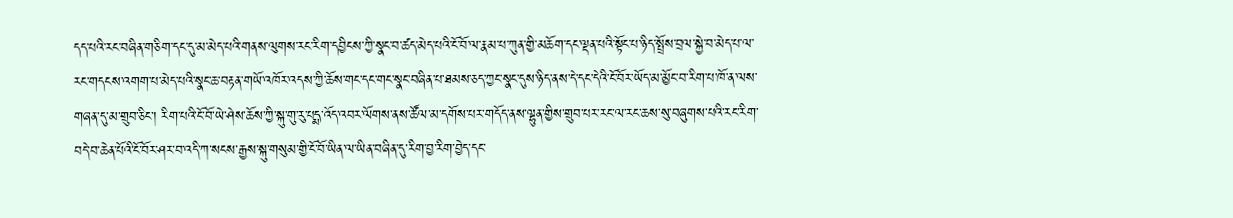དད་པའི་རང་བཞིན་གཅིག་དང་དུ་མ་མེད་པའི་གནས་ལུགས་རང་རིག་དབྱིངས་ཀྱི་སྣང་བ་ཚད་མེད་པའི་ངོ་བོ་ལ་རྣམ་པ་ཀུན་གྱི་མཆོག་དང་ལྡན་པའི་སྟོང་པ་ཉིད་སྤྲོས་བྲལ་སྐྱེ་བ་མེད་པ་ལ་རང་གདངས་འགག་པ་མེད་པའི་སྣང་ཆ་བརྟན་གཡོ་འཁོར་འདས་ཀྱི་ཆོས་གང་དང་གང་སྣང་བཞིན་པ་ཐམས་ཅད་ཀྱང་སྣང་དུས་ཉིད་ནས་དེ་དང་དེའི་ངོ་བོར་ཡོད་མ་མྱོང་བ་རིག་པ་ཁོ་ན་ལས་གཞན་དུ་མ་གྲུབ་ཅིང་། རིག་པའི་ངོ་བོ་ཡེ་ཤེས་ཆོས་ཀྱི་སྐུ་གུ་རུ་པདྨ་འོད་འབར་ལོགས་ནས་ཚོལ་མ་དགོས་པར་གདོད་ནས་ལྷུན་གྱིས་གྲུབ་པར་རང་ལ་རང་ཆས་སུ་བཞུགས་པའི་རང་རིག་བདེ་བ་ཆེན་པོའི་ངོ་བོར་ཤར་བ་འདི་ཀ་སངས་རྒྱས་སྐུ་གསུམ་གྱི་ངོ་བོ་ཡིན་ལ་ཡིན་བཞིན་དུ་རིག་བྱ་རིག་བྱེད་དང་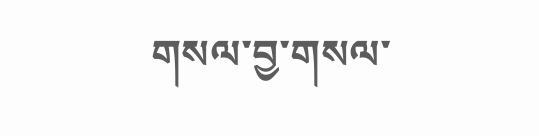གསལ་བྱ་གསལ་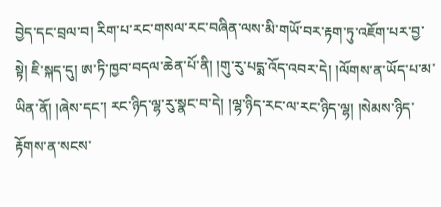བྱེད་དང་བྲལ་བ། རིག་པ་རང་གསལ་རང་བཞིན་ལས་མི་གཡོ་བར་རྟག་ཏུ་འཇོག་པར་བྱ་སྟེ། ཇི་སྐད་དུ། ཨ་ཏི་ཁྱབ་བདལ་ཆེན་པོ་ནི། །གུ་རུ་པདྨ་འོད་འབར་དེ། །ལོགས་ན་ཡོད་པ་མ་ཡིན་ནོ། །ཞེས་དང་། རང་ཉིད་ལྷ་རུ་སྣང་བ་དེ། །ལྷ་ཉིད་རང་ལ་རང་ཉིད་ལྷ། །སེམས་ཉིད་རྟོགས་ན་སངས་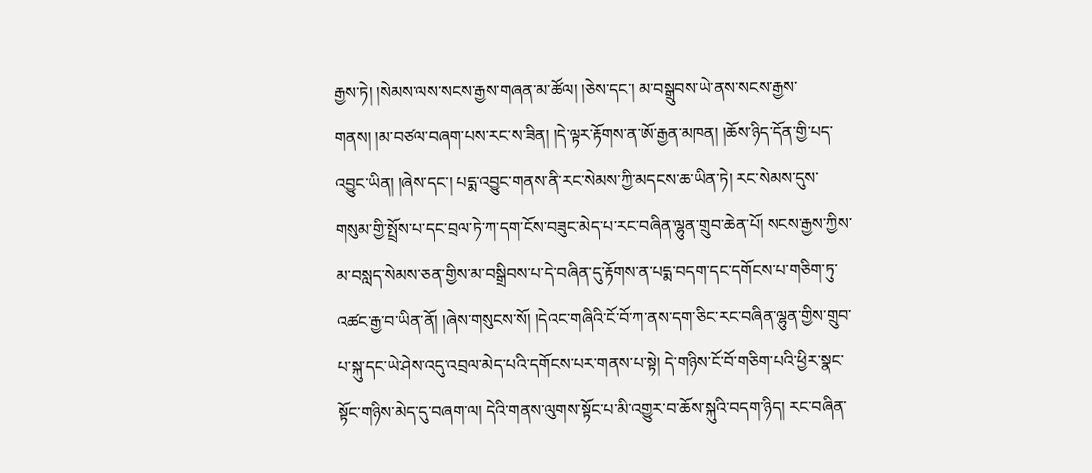རྒྱས་ཏེ། །སེམས་ལས་སངས་རྒྱས་གཞན་མ་ཚོལ། །ཅེས་དང་། མ་བསྒྲུབས་ཡེ་ནས་སངས་རྒྱས་གནས། །མ་བཙལ་བཞག་པས་རང་ས་ཟིན། །དེ་ལྟར་རྟོགས་ན་ཨོ་རྒྱན་མཁན། །ཆོས་ཉིད་དོན་གྱི་པད་འབྱུང་ཡིན། །ཞེས་དང་། པདྨ་འབྱུང་གནས་ནི་རང་སེམས་ཀྱི་མདངས་ཆ་ཡིན་ཏེ། རང་སེམས་དུས་གསུམ་གྱི་སྤྲོས་པ་དང་བྲལ་ཏེ་ཀ་དག་ངོས་བཟུང་མེད་པ་རང་བཞིན་ལྷུན་གྲུབ་ཆེན་པོ། སངས་རྒྱས་ཀྱིས་མ་བསླད་སེམས་ཅན་གྱིས་མ་བསྒྲིབས་པ་དེ་བཞིན་དུ་རྟོགས་ན་པདྨ་བདག་དང་དགོངས་པ་གཅིག་ཏུ་འཚང་རྒྱ་བ་ཡིན་ནོ། །ཞེས་གསུངས་སོ། །དེའང་གཞིའི་ངོ་བོ་ཀ་ནས་དག་ཅིང་རང་བཞིན་ལྷུན་གྱིས་གྲུབ་པ་སྐུ་དང་ཡེ་ཤེས་འདུ་འབྲལ་མེད་པའི་དགོངས་པར་གནས་པ་སྟེ། དེ་གཉིས་ངོ་བོ་གཅིག་པའི་ཕྱིར་སྣང་སྟོང་གཉིས་མེད་དུ་བཞག་ལ། དེའི་གནས་ལུགས་སྟོང་པ་མི་འགྱུར་བ་ཆོས་སྐུའི་བདག་ཉིད། རང་བཞིན་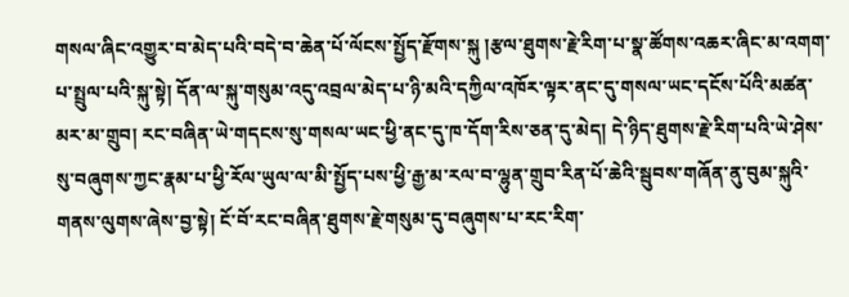གསལ་ཞིང་འགྱུར་བ་མེད་པའི་བདེ་བ་ཆེན་པོ་ལོངས་སྤྱོད་རྫོགས་སྐུ །རྩལ་ཐུགས་རྗེ་རིག་པ་སྣ་ཚོགས་འཆར་ཞིང་མ་འགག་པ་སྤྲུལ་པའི་སྐུ་སྟེ། དོན་ལ་སྐུ་གསུམ་འདུ་འབྲལ་མེད་པ་ཉི་མའི་དཀྱིལ་འཁོར་ལྟར་ནང་དུ་གསལ་ཡང་དངོས་པོའི་མཚན་མར་མ་གྲུབ། རང་བཞིན་ཡེ་གདངས་སུ་གསལ་ཡང་ཕྱི་ནང་དུ་ཁ་དོག་རིས་ཅན་དུ་མེད། དེ་ཉིད་ཐུགས་རྗེ་རིག་པའི་ཡེ་ཤེས་སུ་བཞུགས་ཀྱང་རྣམ་པ་ཕྱི་རོལ་ཡུལ་ལ་མི་སྤྱོད་པས་ཕྱི་རྒྱ་མ་རལ་བ་ལྷུན་གྲུབ་རིན་པོ་ཆེའི་སྦུབས་གཞོན་ནུ་བུམ་སྐུའི་གནས་ལུགས་ཞེས་བྱ་སྟེ། ངོ་བོ་རང་བཞིན་ཐུགས་རྗེ་གསུམ་དུ་བཞུགས་པ་རང་རིག་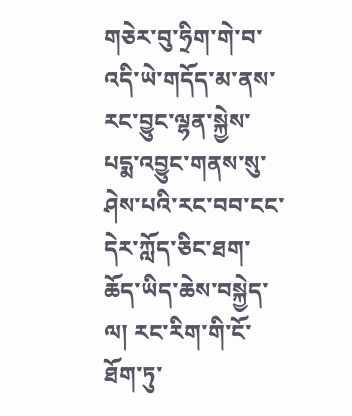གཅེར་བུ་ཧྲིག་གེ་བ་འདི་ཡེ་གདོད་མ་ནས་རང་བྱུང་ལྷན་སྐྱེས་པདྨ་འབྱུང་གནས་སུ་ཤེས་པའི་རང་བབ་ངང་དེར་ཀློད་ཅིང་ཐག་ཆོད་ཡིད་ཆེས་བསྐྱེད་ལ། རང་རིག་གི་ངོ་ཐོག་ཏུ་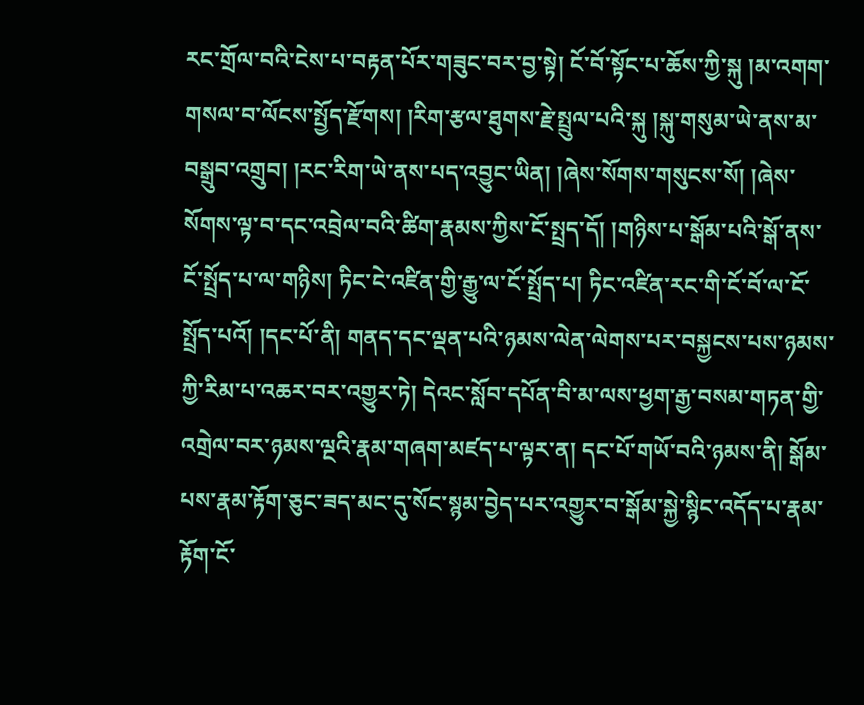རང་གྲོལ་བའི་ངེས་པ་བརྟན་པོར་གཟུང་བར་བྱ་སྟེ། ངོ་བོ་སྟོང་པ་ཆོས་ཀྱི་སྐུ །མ་འགག་གསལ་བ་ལོངས་སྤྱོད་རྫོགས། །རིག་རྩལ་ཐུགས་རྗེ་སྤྲུལ་པའི་སྐུ །སྐུ་གསུམ་ཡེ་ནས་མ་བསྒྲུབ་འགྲུབ། །རང་རིག་ཡེ་ནས་པད་འབྱུང་ཡིན། །ཞེས་སོགས་གསུངས་སོ། །ཞེས་སོགས་ལྟ་བ་དང་འབྲེལ་བའི་ཚིག་རྣམས་ཀྱིས་ངོ་སྤྲད་དོ། །གཉིས་པ་སྒོམ་པའི་སྒོ་ནས་ངོ་སྤྲོད་པ་ལ་གཉིས། ཏིང་ངེ་འཛིན་གྱི་རྒྱུ་ལ་ངོ་སྤྲོད་པ། ཏིང་འཛིན་རང་གི་ངོ་བོ་ལ་ངོ་སྤྲོད་པའོ། །དང་པོ་ནི། གནད་དང་ལྡན་པའི་ཉམས་ལེན་ལེགས་པར་བསྐྱངས་པས་ཉམས་ཀྱི་རིམ་པ་འཆར་བར་འགྱུར་ཏེ། དེའང་སློབ་དཔོན་བི་མ་ལས་ཕྱག་རྒྱ་བསམ་གཏན་གྱི་འགྲེལ་བར་ཉམས་ལྔའི་རྣམ་གཞག་མཛད་པ་ལྟར་ན། དང་པོ་གཡོ་བའི་ཉམས་ནི། སྒོམ་པས་རྣམ་རྟོག་ཅུང་ཟད་མང་དུ་སོང་སྙམ་བྱེད་པར་འགྱུར་བ་སྒོམ་སྐྱེ་སྙིང་འདོད་པ་རྣམ་རྟོག་ངོ་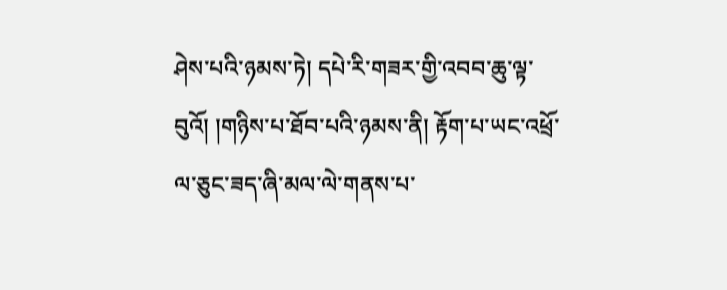ཤེས་པའི་ཉམས་ཏེ། དཔེ་རི་གཟར་གྱི་འབབ་ཆུ་ལྟ་བུའོ། །གཉིས་པ་ཐོབ་པའི་ཉམས་ནི། རྟོག་པ་ཡང་འཕྲོ་ལ་ཅུང་ཟད་ཞི་མལ་ལེ་གནས་པ་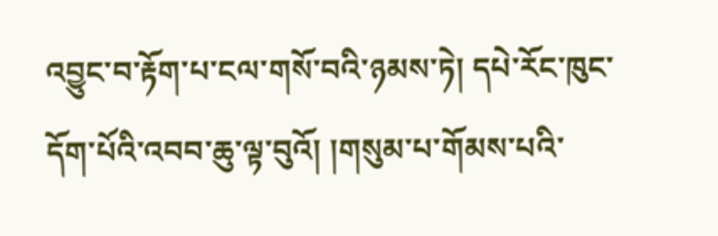འབྱུང་བ་རྟོག་པ་ངལ་གསོ་བའི་ཉམས་ཏེ། དཔེ་རོང་ཁུང་དོག་པོའི་འབབ་ཆུ་ལྟ་བུའོ། །གསུམ་པ་གོམས་པའི་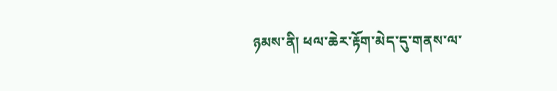ཉམས་ནི། ཕལ་ཆེར་རྟོག་མེད་དུ་གནས་ལ་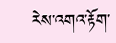རེས་འགའ་རྟོག་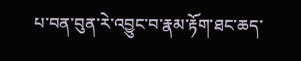པ་བན་བུན་རེ་འབྱུང་བ་རྣམ་རྟོག་ཐང་ཆད་